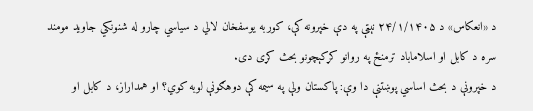د «انعکاس» د ۲۴/۱/۱۴۰۵ نېټې په دې خپرونه کې، کوربه یوسفخان لالي د سیاسي چارو له شنونکي جاوید مومند سره د کابل او اسلاماباد ترمنځ په روانو کړکېچونو بحث کړی دی.
د خپرونې د بحث اساسي پوښتنې دا وې: پاکستان ولې په سیمه کې دوهګونې لوبه کوي؟ او همداراز، د کابل او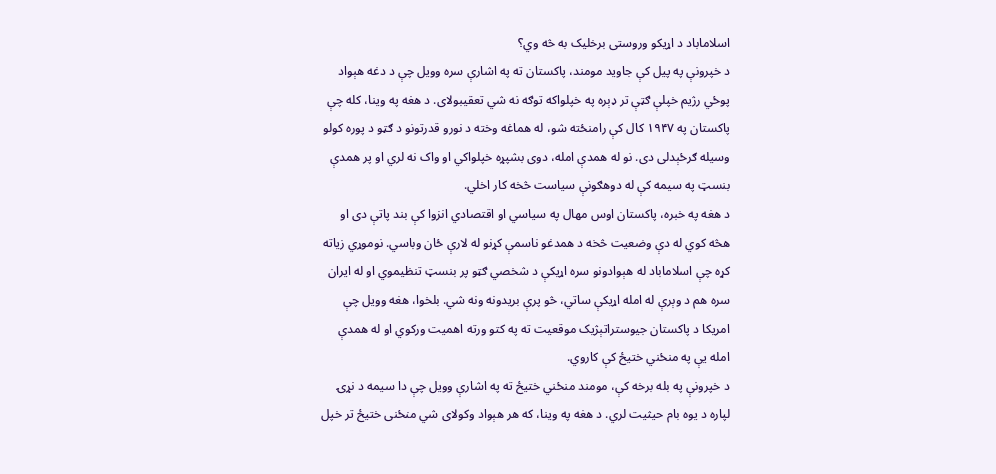اسلاماباد د اړیکو وروستی برخلیک به څه وي؟
د خپرونې په پیل کې جاوید مومند، پاکستان ته په اشارې سره وویل چې د دغه هېواد پوځي رژیم خپلې ګټې تر ډېره په خپلواکه توګه نه شي تعقیبولای. د هغه په وینا، کله چې پاکستان په ۱۹۴۷ کال کې رامنځته شو، له هماغه وخته د نورو قدرتونو د ګټو د پوره کولو وسیله ګرځېدلی دی. نو له همدې امله، دوی بشپړه خپلواکي او واک نه لري او پر همدې بنسټ په سیمه کې له دوهګونې سیاست څخه کار اخلي.
د هغه په خبره، پاکستان اوس مهال په سیاسي او اقتصادي انزوا کې بند پاتې دی او هڅه کوي له دې وضعیت څخه د همدغو ناسمې کړنو له لارې ځان وباسي. نوموړي زیاته کړه چې اسلاماباد له هېوادونو سره اړیکې د شخصي ګټو پر بنسټ تنظیموي او له ایران سره هم د وېرې له امله اړیکې ساتي، څو پرې بریدونه ونه شي. بلخوا، هغه وویل چې امریکا د پاکستان جیوستراتېژیک موقعیت ته په کتو ورته اهمیت ورکوي او له همدې امله یې په منځني ختیځ کې کاروي.
د خپرونې په بله برخه کې، مومند منځني ختیځ ته په اشارې وویل چې دا سیمه د نړۍ لپاره د یوه بام حیثیت لري. د هغه په وینا، که هر هېواد وکولای شي منځنی ختیځ تر خپل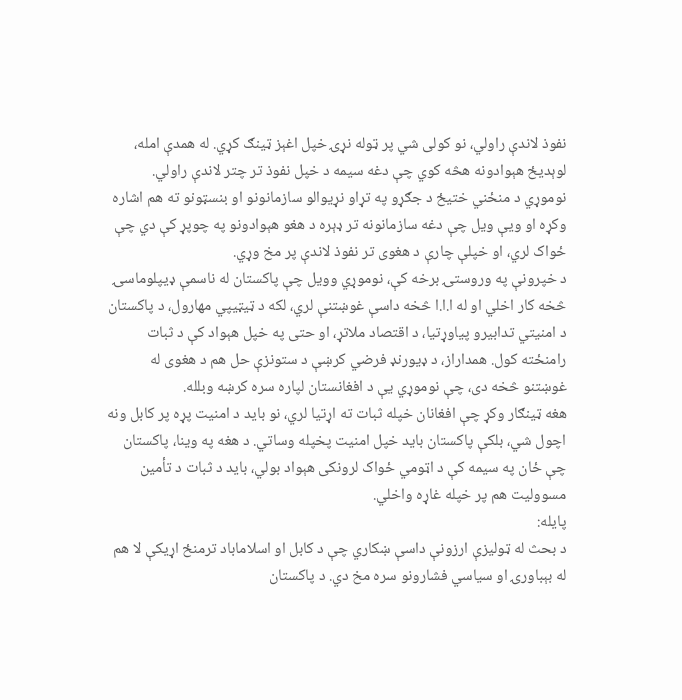نفوذ لاندې راولي، نو کولی شي پر ټوله نړۍ خپل اغېز ټینګ کړي. له همدې امله، لوېدیځ هېوادونه هڅه کوي چې دغه سیمه د خپل نفوذ تر چتر لاندې راولي.
نوموړي د منځني ختیځ د جګړو په تړاو نړیوالو سازمانونو او بنسټونو ته هم اشاره وکړه او ویې ویل چې دغه سازمانونه تر ډېره د هغو هېوادونو په چوپړ کې دي چې ځواک لري، او خپلې چارې د هغوی تر نفوذ لاندې پر مخ وړي.
د خپرونې په وروستۍ برخه کې، نوموړي وویل چې پاکستان له ناسمې ډیپلوماسۍ څخه کار اخلي او له ا.ا.ا څخه داسې غوښتنې لري، لکه د ټيټيپي مهارول، د پاکستان د امنیتي تدابیرو پیاوړتیا، د اقتصاد ملاتړ، او حتی په خپل هېواد کې د ثبات رامنځته کول. همداراز، د ډیورنډ فرضي کرښې د ستونزې حل هم د هغوی له غوښتنو څخه دی، چې نوموړي یې د افغانستان لپاره سره کرښه وبلله.
هغه ټینګار وکړ چې افغانان خپله ثبات ته اړتیا لري، نو باید د امنیت پړه پر کابل ونه اچول شي، بلکې پاکستان باید خپل امنیت پخپله وساتي. د هغه په وینا، پاکستان چې ځان په سیمه کې د اټومي ځواک لرونکی هېواد بولي، باید د ثبات د تأمین مسوولیت هم پر خپله غاړه واخلي.
پایله:
د بحث له ټولیزې ارزونې داسې ښکاري چې د کابل او اسلاماباد ترمنځ اړیکې لا هم له بېباورۍ او سیاسي فشارونو سره مخ دي. د پاکستان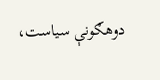دوهګونې سیاست،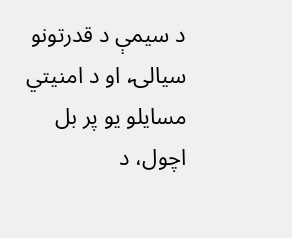د سیمې د قدرتونو سیالۍ، او د امنیتي مسایلو یو پر بل اچول، د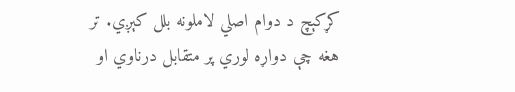کړکېچ د دوام اصلي لاملونه بلل کېږي. تر هغه چې دواړه لوري پر متقابل درناوي او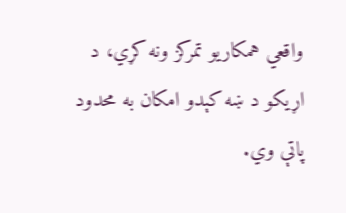واقعي همکاریو تمرکز ونه کړي، د اړیکو د ښه کېدو امکان به محدود پاتې وي.